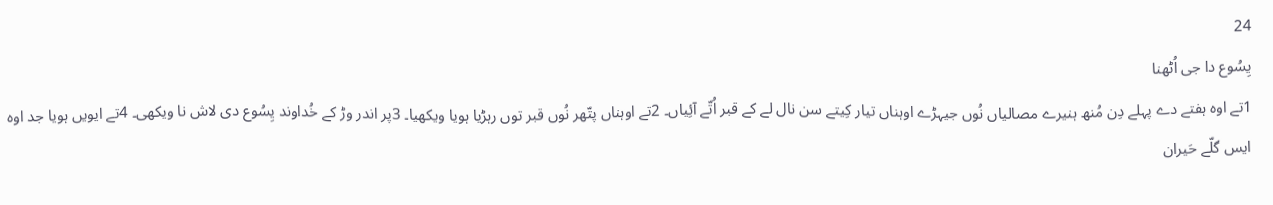24
یِسُوع دا جی اُٹھنا
1تے اوہ ہفتے دے پہلے دِن مُنھ ہنیرے مصالیاں نُوں جیہڑے اوہناں تیار کِیتے سن نال لے کے قبر اُتّے آئِیاں۔ 2تے اوہناں پتّھر نُوں قبر توں رہڑیا ہویا ویکھیا۔ 3پر اندر وڑ کے خُداوند یِسُوع دی لاش نا ویکھی۔ 4تے ایویں ہویا جد اوہ ایس گلّے حَیران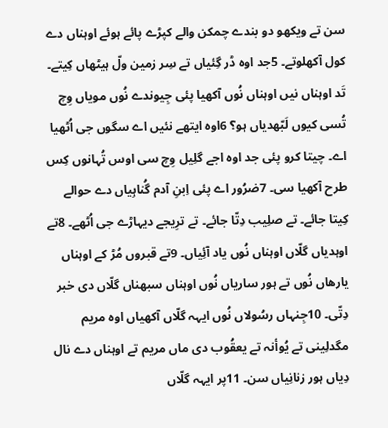سن تے ویکھو دو بندے چمکن والے کپڑے پائے ہوئے اوہناں دے کول آکھلوتے۔ 5جد اوہ ڈر گِئیاں تے سِر زمین ولّ ہیٹھاں کِیتے۔ تَد اوہناں نیں اوہناں نُوں آکھیا پئی جِیوندے نُوں مویاں وِچ تُسی کیوں لَبّھدیاں ہو؟ 6اوہ ایتھے نئیں اے سگوں جی اُٹھیا اے۔ چیتا کرو پئی جد اوہ اجے گلِیل وِچ سی اوس تُہانوں کِس طرح آکھیا سی۔ 7ضرُور اے پئی اِبنِ آدم گُناہِیاں دے حوالے کِیتا جائے۔ تے صلِیب دِتّا جائے۔ تے ترِیجے دیہاڑے جی اُٹھے۔ 8تے اوہدیاں گلّاں اوہناں نُوں یاد آئِیاں۔ 9تے قبروں مُڑ کے اوہناں یارھاں نُوں تے ہور ساریاں نُوں اوہناں سبھناں گلّاں دی خبر دِتّی۔ 10جِنہاں رسُولاں نُوں ایہہ گلّاں آکھیاں اوہ مریم مگدلِینی تے یُوأنہ تے یعقُوب دی ماں مریم تے اوہناں دے نال دِیاں ہور زنانِیاں سن۔ 11پر ایہہ گلّاں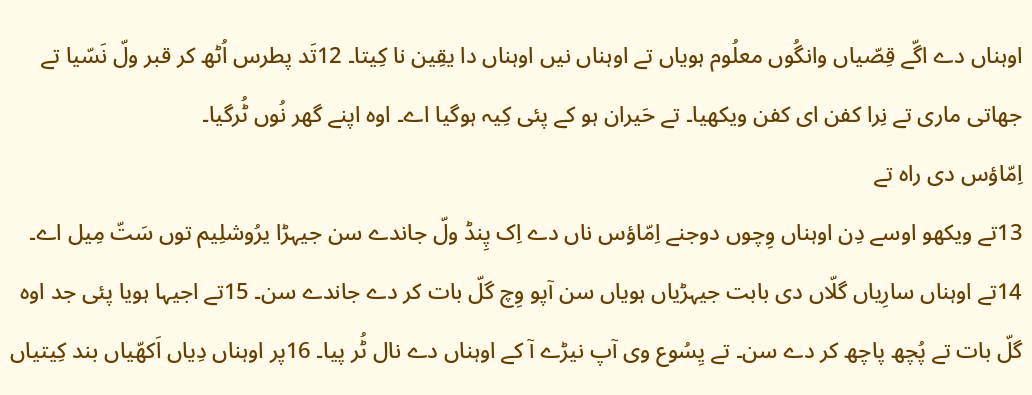اوہناں دے اگّے قِصّیاں وانگُوں معلُوم ہویاں تے اوہناں نیں اوہناں دا یقِین نا کِیتا۔ 12تَد پطرس اُٹھ کر قبر ولّ نَسّیا تے جھاتی ماری تے نِرا کفن ای کفن ویکھیا۔ تے حَیران ہو کے پئی کِیہ ہوگیا اے۔ اوہ اپنے گھر نُوں ٹُرگیا۔
اِمّاؤس دی راہ تے
13تے ویکھو اوسے دِن اوہناں وِچوں دوجنے اِمّاؤس ناں دے اِک پِنڈ ولّ جاندے سن جیہڑا یرُوشلِیم توں سَتّ مِیل اے۔ 14تے اوہناں سارِیاں گلّاں دی بابت جیہڑیاں ہویاں سن آپو وِچ گلّ بات کر دے جاندے سن۔ 15تے اجیہا ہویا پئی جد اوہ گلّ بات تے پُچھ پاچھ کر دے سن۔ تے یِسُوع وی آپ نیڑے آ کے اوہناں دے نال ٹُر پیا۔ 16پر اوہناں دِیاں اَکھّیاں بند کِیتیاں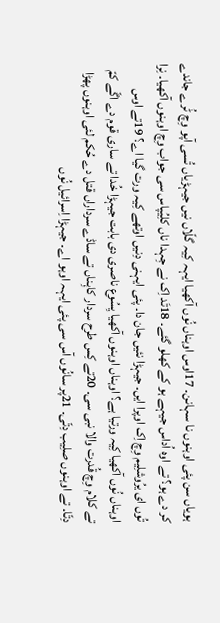ہویاں سن پئی اوہنوں نا سہانن۔ 17اوس اوہناں نُوں آکھیا ایہہ کِیہ گلّاں نیں جیہڑیاں تُسی آپو وِچ ٹُرے جاندے کر دے ہو؟ تے اوہ اُداس جیہے ہو کے کھلو گئے۔ 18تَد اِک نے جِہدا ناں کلِیُپاس سی جواب وِچ اوہنوں آکھیا۔ نِرا تُوں ای یرُوشلِیم وِچ اِک اوپرا ایں۔ جیہڑا نئیں جان دا۔ پئی ایہنی دِنیں اوتھے کِیہ ورت گیا اے؟ 19تے اوس اوہناں نُوں آکھیا کِیہ ورتیا ہے؟ اوہناں اوہنوں آکھیا یِسُوع ناصری دی بابت جیہڑا خُدا تے ساری قوم دے اگّے کمّ تے کلام وِچ قُدرت والا نبی سی۔ 20تے کِس طرح سردار کاہِناں تے ساڈے سرداراں قتل دے حُکم لئی اوہنوں پھڑا دِتّا۔ تے اوہنوں صلِیب دِتّی۔ 21پر سانُوں آس سی پئی ایہہ اوہو اے۔ جیہڑا اِسرائیل نُوں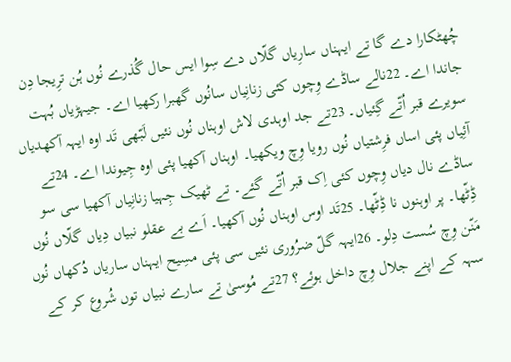چُھٹکارا دے گا تے ایہناں سارِیاں گلّاں دے سِوا ایس حال گُذرے نُوں ہُن ترِیجا دِن جاندا اے۔ 22نالے ساڈے وِچوں کئی زنانِیاں سانُوں گھبرا رکھیا اے۔ جیہڑیاں بُہت سویرے قبر اُتّے گِئیاں۔ 23تے جد اوہدی لاش اوہناں نُوں نئیں لَبّھی تَد اوہ ایہہ آکھدیاں آئِیاں پئی اساں فرِشتیاں نُوں رویا وِچ ویکھیا۔ اوہناں آکھیا پئی اوہ جِیوندا اے۔ 24تے ساڈے نال دیاں وِچوں کئی اِک قبر اُتّے گئے۔ تے ٹھیک جِہیا زنانِیاں آکھیا سی سو ڈِٹّھا۔ پر اوہنوں نا ڈِٹّھا۔ 25تَد اوس اوہناں نُوں آکھیا۔ اَے بے عقلو نبیاں دِیاں گلّاں نُوں مَنّن وِچ سُست دِلو۔ 26ایہہ گلّ ضرُوری نئیں سی پئی مسِیح ایہناں ساریاں دُکھاں نُوں سہہ کے اپنے جلال وِچ داخل ہوئے؟ 27تے مُوسیٰ تے سارے نبیاں توں شُروع کر کے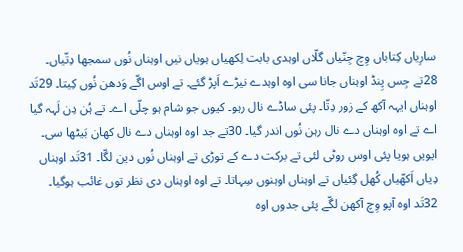سارِیاں کِتاباں وِچ جِنّیاں گلّاں اوہدی بابت لِکھیاں ہویاں نیں اوہناں نُوں سمجھا دِتّیاں۔
28تے جِس پِنڈ اوہناں جانا سی اوہ اوہدے نیڑے اَپڑ گئے۔ تے اوس اگّے وَدھن نُوں کِیتا۔ 29تَد اوہناں ایہہ آکھ کے زور دِتّا۔ پئی ساڈے نال رہو۔ کیوں جو شام ہو چلّی اے۔ تے ہُن دِن لَہہ گیا اے تے اوہ اوہناں دے نال رہن نُوں اندر گیا۔ 30تے جد اوہ اوہناں دے نال کھان بَیٹھا سی۔ ایویں ہویا پئی اوس روٹی لئی تے برکت دے کے توڑی تے اوہناں نُوں دین لگّا۔ 31تَد اوہناں دِیاں اَکھّیاں کُھل گِئیاں تے اوہناں اوہنوں سِہاتا۔ تے اوہ اوہناں دی نظر توں غائب ہوگیا۔ 32تَد اوہ آپو وِچ آکھن لگّے پئی جدوں اوہ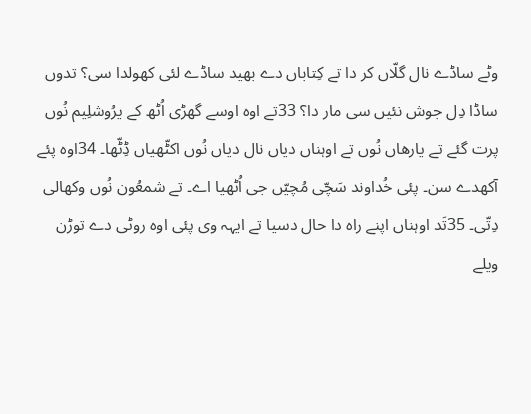وٹے ساڈے نال گلّاں کر دا تے کِتاباں دے بھید ساڈے لئی کھولدا سی؟ تدوں ساڈا دِل جوش نئیں سی مار دا؟ 33تے اوہ اوسے گھڑی اُٹھ کے یرُوشلِیم نُوں پرت گئے تے یارھاں نُوں تے اوہناں دیاں نال دیاں نُوں اکٹّھیاں ڈِٹّھا۔ 34اوہ پئے آکھدے سن۔ پئی خُداوند سَچّی مُچیّں جی اُٹھیا اے۔ تے شمعُون نُوں وکھالی دِتّی۔ 35تَد اوہناں اپنے راہ دا حال دسیا تے ایہہ وی پئی اوہ روٹی دے توڑن ویلے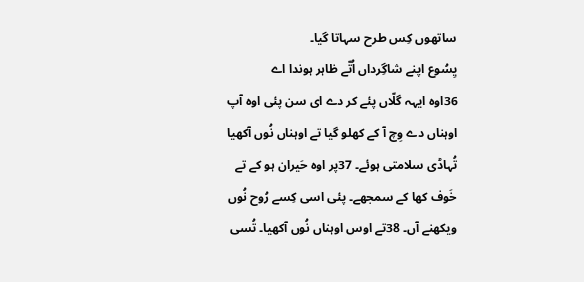ساتھوں کِس طرح سہاتا گیا۔
یِسُوع اپنے شاگِرداں اُتّے ظاہر ہوندا اے
36اوہ ایہہ گلّاں پئے کر دے ای سن پئی اوہ آپ اوہناں دے وِچ آ کے کھلو گیا تے اوہناں نُوں آکھیا تُہاڈی سلامتی ہوئے۔ 37پر اوہ حَیران ہو کے تے خَوف کھا کے سمجھے۔ پئی اسی کِسے رُوح نُوں ویکھنے آں۔ 38تے اوس اوہناں نُوں آکھیا۔ تُسی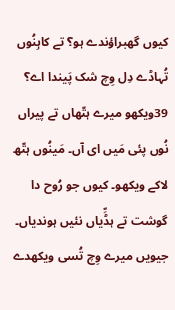کیوں گھبراؤندے ہو؟ تے کاہِنُوں تُہاڈے دِل وِچ شک پَیندا اے؟ 39ویکھو میرے ہتّھاں تے پیراں نُوں پئی مَیں ای آں۔ مَینُوں ہتّھ لاکے ویکھو۔ کیوں جو رُوح دا گوشت تے ہڈِّیاں نئیں ہوندیاں۔ جیویں میرے وِچ تُسی ویکھدے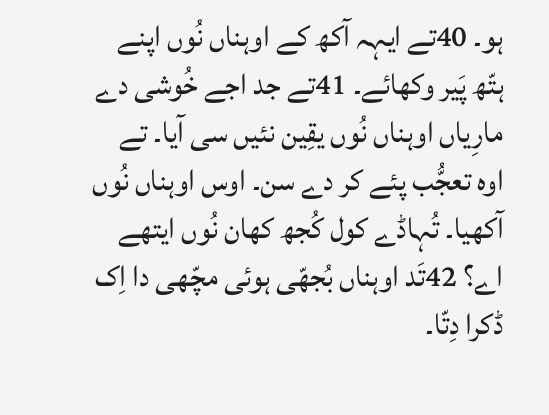ہو۔ 40تے ایہہ آکھ کے اوہناں نُوں اپنے ہتّھ پَیر وکھائے۔ 41تے جد اجے خُوشی دے مارِیاں اوہناں نُوں یقِین نئیں سی آیا۔ تے اوہ تعجُّب پئے کر دے سن۔ اوس اوہناں نُوں آکھیا۔ تُہاڈے کول کُجھ کھان نُوں ایتھے اے؟ 42تَد اوہناں بُجھّی ہوئی مچّھی دا اِک ڈکرا دِتّا۔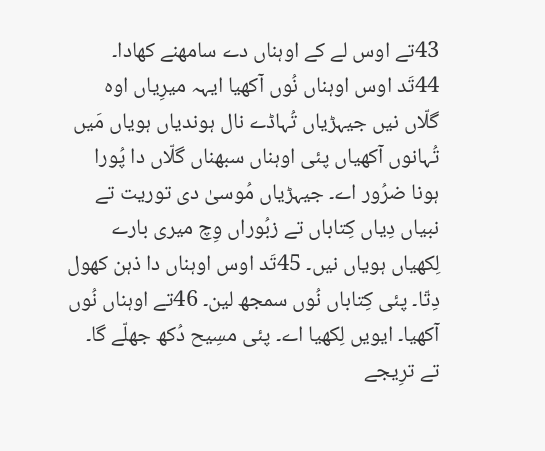43تے اوس لے کے اوہناں دے سامھنے کھادا۔
44تَد اوس اوہناں نُوں آکھیا ایہہ میرِیاں اوہ گلّاں نیں جیہڑیاں تُہاڈے نال ہوندیاں ہویاں مَیں تُہانوں آکھیاں پئی اوہناں سبھناں گلّاں دا پُورا ہونا ضرُور اے۔ جیہڑیاں مُوسیٰ دی توریت تے نبیاں دِیاں کِتاباں تے زبُوراں وِچ میری بارے لِکھیاں ہویاں نیں۔ 45تَد اوس اوہناں دا ذہن کھول دِتّا۔ پئی کِتاباں نُوں سمجھ لین۔ 46تے اوہناں نُوں آکھیا۔ ایویں لِکھیا اے۔ پئی مسِیح دُکھ جھلّے گا۔ تے ترِیجے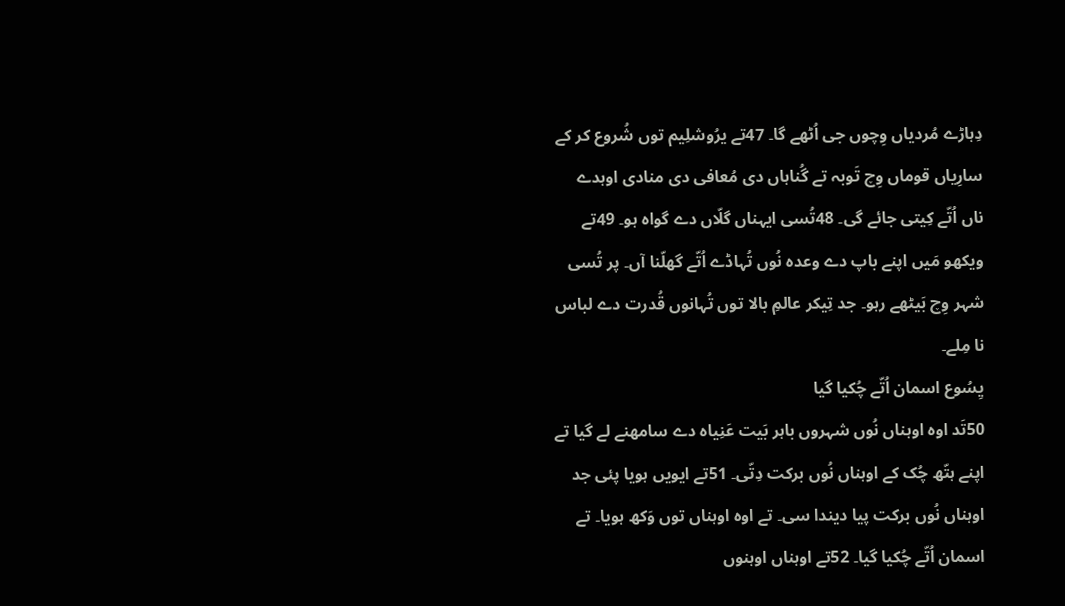دِہاڑے مُردیاں وِچوں جی اُٹھے گا۔ 47تے یرُوشلِیم توں شُروع کر کے سارِیاں قوماں وِچ تَوبہ تے گُناہاں دی مُعافی دی منادی اوہدے ناں اُتّے کِیتی جائے گی۔ 48تُسی ایہناں گلّاں دے گواہ ہو۔ 49تے ویکھو مَیں اپنے باپ دے وعدہ نُوں تُہاڈے اُتّے گھلّنا آں۔ پر تُسی شہر وِچ بَیٹھے رہو۔ جد تِیکر عالمِ بالا توں تُہانوں قُدرت دے لباس نا مِلے۔
یِسُوع اسمان اُتّے چُکیا گیا
50تَد اوہ اوہناں نُوں شہروں باہر بَیت عَنِیاہ دے سامھنے لے گیا تے اپنے ہتّھ چُک کے اوہناں نُوں برکت دِتّی۔ 51تے ایویں ہویا پئی جد اوہناں نُوں برکت پیا دیندا سی۔ تے اوہ اوہناں توں وَکھ ہویا۔ تے اسمان اُتّے چُکیا گیا۔ 52تے اوہناں اوہنوں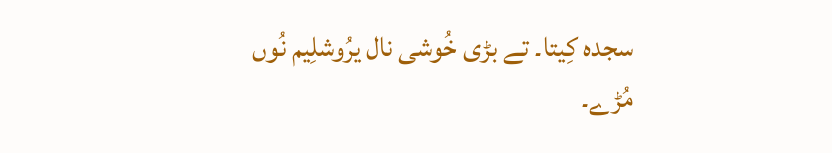سجدہ کِیتا۔ تے بڑی خُوشی نال یرُوشلِیم نُوں مُڑے۔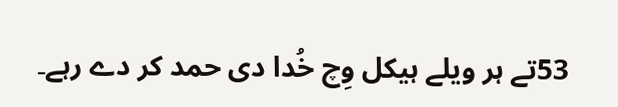53تے ہر ویلے ہیکل وِچ خُدا دی حمد کر دے رہے۔